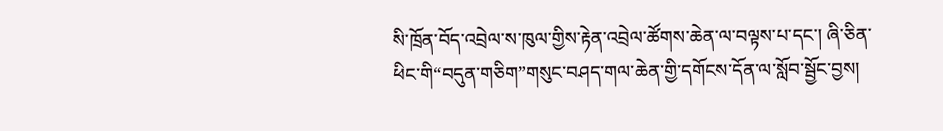སི་ཁྲོན་བོད་འབྲེལ་ས་ཁུལ་གྱིས་རྟེན་འབྲེལ་ཚོགས་ཆེན་ལ་བལྟས་པ་དང་། ཞི་ཅིན་ཕིང་གི“བདུན་གཅིག”གསུང་བཤད་གལ་ཆེན་གྱི་དགོངས་དོན་ལ་སློབ་སྦྱོང་བྱས།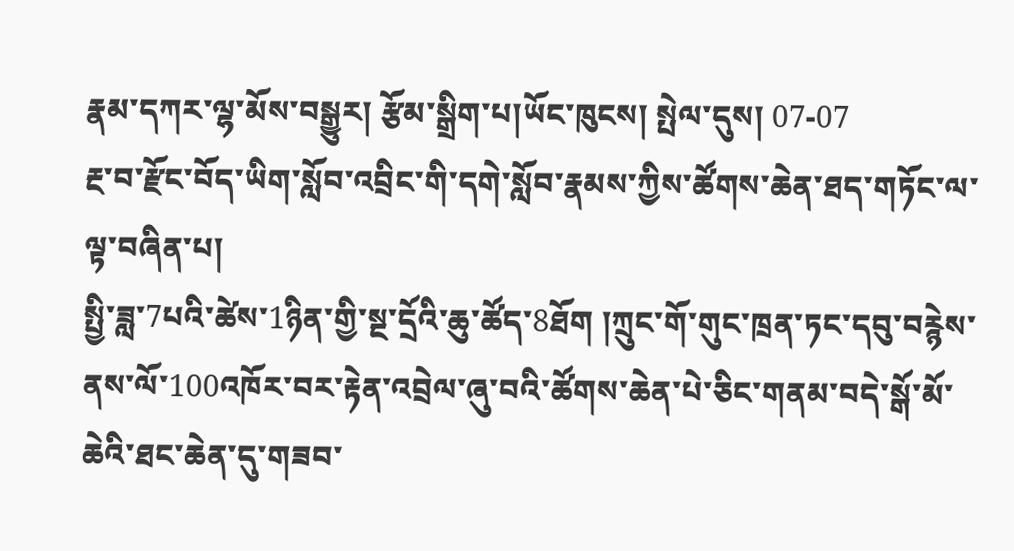རྣམ་དཀར་ལྷ་མོས་བསྒྱུར། རྩོམ་སྒྲིག་པ།ཡོང་ཁུངས། སྤེལ་དུས། 07-07
རྔ་བ་རྫོང་བོད་ཡིག་སློབ་འབྲིང་གི་དགེ་སློབ་རྣམས་ཀྱིས་ཚོགས་ཆེན་ཐད་གཏོང་ལ་ལྟ་བཞིན་པ།
སྤྱི་ཟླ་7པའི་ཚེས་1ཉིན་གྱི་སྔ་དྲོའི་ཆུ་ཚོད་8ཐོག །ཀྲུང་གོ་གུང་ཁྲན་ཏང་དབུ་བརྙེས་ནས་ལོ་100འཁོར་བར་རྟེན་འབྲེལ་ཞུ་བའི་ཚོགས་ཆེན་པེ་ཅིང་གནམ་བདེ་སྒོ་མོ་ཆེའི་ཐང་ཆེན་དུ་གཟབ་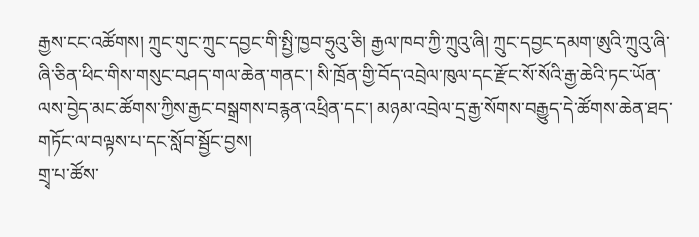རྒྱས་ངང་འཚོགས། ཀྲུང་གུང་ཀྲུང་དབྱང་གི་སྤྱི་ཁྱབ་ཧྲུའུ་ཅི། རྒྱལ་ཁབ་ཀྱི་ཀྲུའུ་ཞི། ཀྲུང་དབྱང་དམག་ཨུའི་ཀྲུའུ་ཞི་ཞི་ཅིན་ཕིང་གིས་གསུང་བཤད་གལ་ཆེན་གནང་། སི་ཁྲོན་གྱི་བོད་འབྲེལ་ཁུལ་དང་རྫོང་སོ་སོའི་རྒྱ་ཆེའི་ཏང་ཡོན་ལས་བྱེད་མང་ཚོགས་ཀྱིས་རྒྱང་བསྒྲགས་བརྙན་འཕྲིན་དང་། མཉམ་འབྲེལ་དྲ་རྒྱ་སོགས་བརྒྱུད་དེ་ཚོགས་ཆེན་ཐད་གཏོང་ལ་བལྟས་པ་དང་སློབ་སྦྱོང་བྱས།
གྲྭ་པ་ཚོས་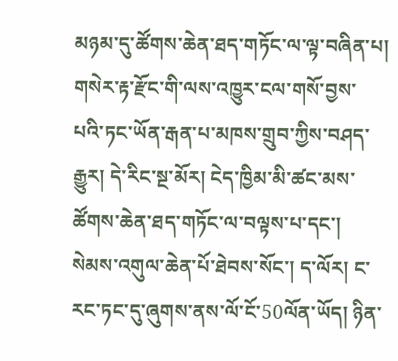མཉམ་དུ་ཚོགས་ཆེན་ཐད་གཏོང་ལ་ལྟ་བཞིན་པ།
གསེར་རྟ་རྫོང་གི་ལས་འཁྱུར་ངལ་གསོ་བྱས་པའི་ཏང་ཡོན་རྒན་པ་མཁས་གྲུབ་ཀྱིས་བཤད་རྒྱུར། དེ་རིང་སྔ་མོར། ངེད་ཁྱིམ་མི་ཚང་མས་ཚོགས་ཆེན་ཐད་གཏོང་ལ་བལྟས་པ་དང་། སེམས་འགུལ་ཆེན་པོ་ཐེབས་སོང་། ད་ལོར། ང་རང་ཏང་དུ་ཞུགས་ནས་ལོ་ངོ་50ལོན་ཡོད། ཉིན་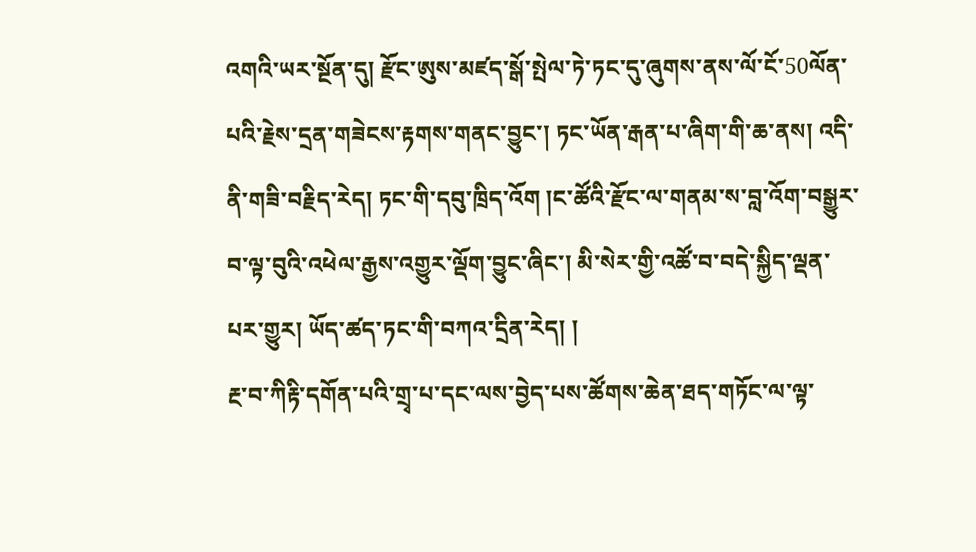འགའི་ཡར་སྔོན་དུ། རྫོང་ཨུས་མཛད་སྒོ་སྤེལ་ཏེ་ཏང་དུ་ཞུགས་ནས་ལོ་ངོ་50ལོན་པའི་རྗེས་དྲན་གཟེངས་རྟགས་གནང་བྱུང་། ཏང་ཡོན་རྒན་པ་ཞིག་གི་ཆ་ནས། འདི་ནི་གཟི་བརྗིད་རེད། ཏང་གི་དབུ་ཁྲིད་འོག །ང་ཚོའི་རྫོང་ལ་གནམ་ས་བླ་འོག་བསྒྱུར་བ་ལྟ་བུའི་འཕེལ་རྒྱས་འགྱུར་ལྡོག་བྱུང་ཞིང་། མི་སེར་གྱི་འཚོ་བ་བདེ་སྐྱིད་ལྡན་པར་གྱུར། ཡོད་ཚད་ཏང་གི་བཀའ་དྲིན་རེད། །
རྔ་བ་ཀིརྟི་དགོན་པའི་གྲྭ་པ་དང་ལས་བྱེད་པས་ཚོགས་ཆེན་ཐད་གཏོང་ལ་ལྟ་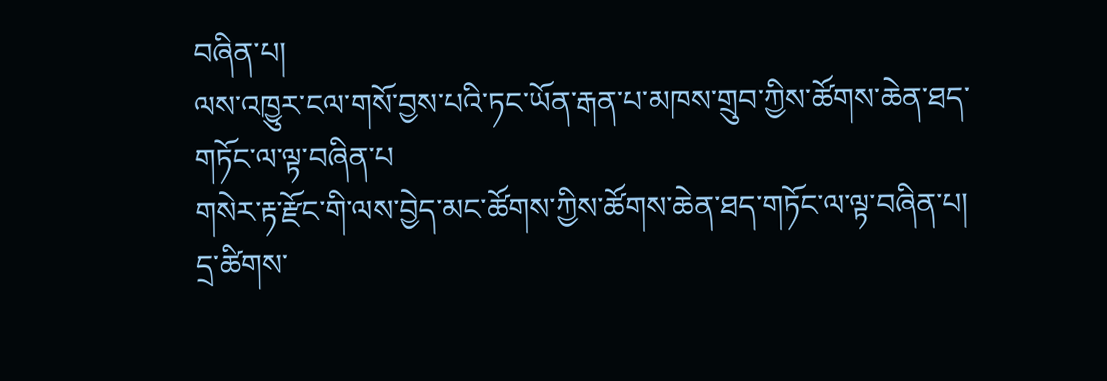བཞིན་པ།
ལས་འཁྱུར་ངལ་གསོ་བྱས་པའི་ཏང་ཡོན་རྒན་པ་མཁས་གྲུབ་ཀྱིས་ཚོགས་ཆེན་ཐད་གཏོང་ལ་ལྟ་བཞིན་པ
གསེར་རྟ་རྫོང་གི་ལས་བྱེད་མང་ཚོགས་ཀྱིས་ཚོགས་ཆེན་ཐད་གཏོང་ལ་ལྟ་བཞིན་པ།
དྲ་ཚིགས་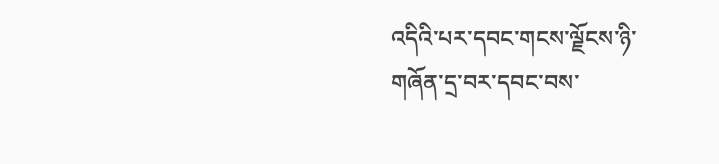འདིའི་པར་དབང་གངས་ལྗོངས་ཉི་གཞོན་དྲ་བར་དབང་བས་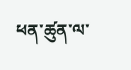ཕན་ཚུན་ལ་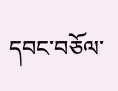དབང་བཅོལ་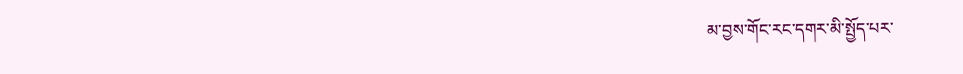མ་བྱས་གོང་རང་དགར་མི་སྤྱོད་པར་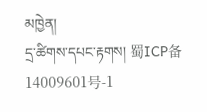མཁྱེན།
དྲ་ཚིགས་དཔང་རྟགས། 蜀ICP备14009601号-1